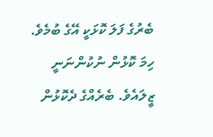ބެރުގެ ފަލަ ކޮޅަކީ އޭގެ ބުމެވެ. ހިމަ ކޮޅުން ނުކުންނަނީ ޒީލައެވެ. ބެރެއްގެ ދެކޮޅުން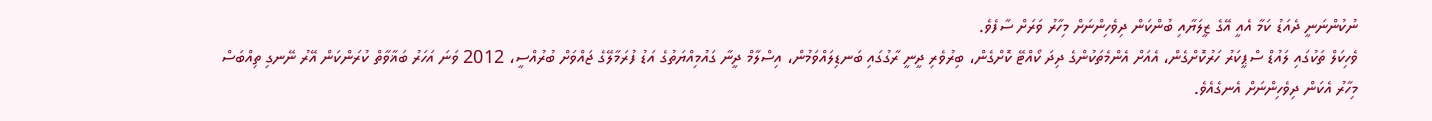ނުކުންނަނީ ދެއަޑު ކަމާ އެއީ އޭގެ ޒީލަޔާއި ބުންކަން ދިވެހިންނަށް މިހާރު ވަރަށް ސާފެވެ.
ވެހިކަލް ތަކުގައި ލައުޑް ސްޕީކަރު ހަރުކޮށްގެން، އެއަށް އެންމެތަކުންގެ ދިދަ ކޯއްޓޭ ކޮށްގެން، ބިރުވެރި ދީނީ ރާގުގައި ބަނޑިލައްވަމުން، އިސްލާމް ދީނާ ގައުމިއްޔަތުގެ އަޑު ފުރަމާލޭގެ ޖައްވަށް ބުރުއްސީ، 2012 ވަނަ އަހަރު ބަޣާވާތް ކުރަންކަން އޭރު ނޭނގި ތިއްބަސް މިހާރު އެކަން ދިވެހިންނަށް އެނގެއެވެ.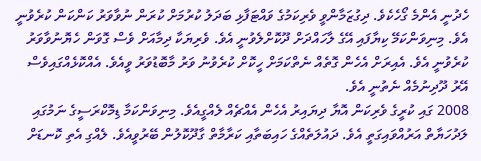ހެދުނީ އެންމެ ގޯހެކެވެ. ދިގުޒަމާންވީ ވެރިކަމުގެ ވައްޓަފާޅި ބަދަލު ކުރުމަށް ކުރަން ނުވާވަރު ކަންކަން ކުރެވުނީ އެވެ. މިނިވަންކަމޭ ކިޔާފައި އޭގެ ލާހައްދަށް ދޫކޮށްލެވުނީ އެވެ. ވެރިޔަކާ ދިމާއަށް ވެސް ގޮވަން ހެޔޮނުވާވަރު ކުރެވުނީ އެވެ. އެއިރަށް އެހެން ގޮތެއް ނެތްކަމަށް ހީކޮށް ކުރެވުނު ވަރު މާބޮޑުވަރު ވީއެވެ. އެއްކޮޅެއްގައިވެސް އޭރު ދޫދިނުމެއް ނެތުނީ އެވެ.
2008 ގައި ކުރީގެ ވެރިކަން އޮޔާ ދިޔައިރު އެހެން އެއްޗެއް ލެއްގީއެވެ. މިނިވަންކަމާ ޑިމޮކްރަސީގެ ނަމުގައި ލަދުހަޔާތް އަރުއްވައިގަތީ އެވެ. ދައުލަތެއްގެ ހައިބަތާއި ކަރާމާތް ގާދޫކޮލުން ބޭރުވީއެވެ. ލެއްގި އެތި ކޮނޑަށް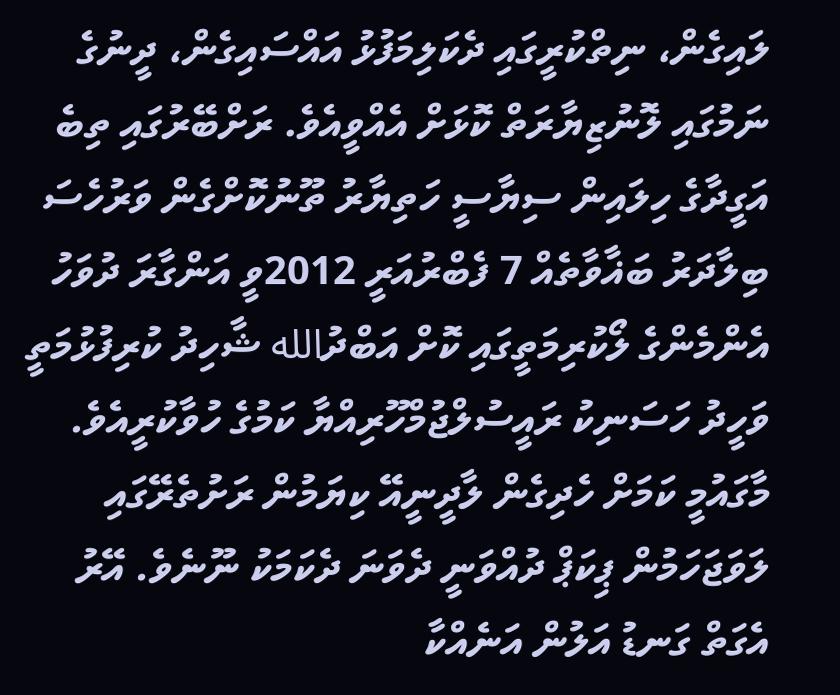ލައިގެން، ނިތްކުރީގައި ދެކަލިމަފުޅު އައްސައިގެން، ދީނުގެ ނަމުގައި ލޮނުޒިޔާރަތް ކޮޅަށް އެއްވީއެވެ. ރަށްބޭރުގައި ތިބެ އަގީދާގެ ހިލައިން ސިޔާސީ ހަތިޔާރު ތޫނުކޮށްގެން ވަރުހެސަ ބިލާދަރު ބަޣާވާތެއް 7 ފެބްރުއަރީ 2012ވީ އަންގާރަ ދުވަހު އެންމެންގެ ލޯކުރިމަތީގައި ކޮށް އަބްދުالله ޝާހިދު ކުރިފުޅުމަތީ ވަހީދު ހަސަނިކު ރައީސުލްޖުމްހޫރިއްޔާ ކަމުގެ ހުވާކުރީއެވެ.
މާގައުމީ ކަމަށް ހެދިގެން ލާދީނީއޭ ކިޔަމުން ރަށުތެރޭގައި ލަވަޖަހަމުން ޕިކަޕް ދުއްވަނީ ދެވަނަ ދެކަމަކު ނޫނެވެ. އޭރު އެގަތް ގަނޑު އަލުން އަނެއްކާ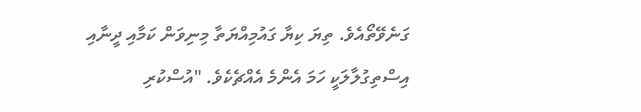ގަނެވޭތޯއެވެ. ތިޔަ ކިޔާ ގައުމިއްޔަތާ މިނިވަން ކަމާއި ދީނާއި އިސްތިގުލާލަކީ ހަމަ އެންމެ އެއްޗެކެވެ. "އުސްކުރި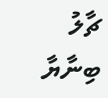ޗާލު ބިނާޔާ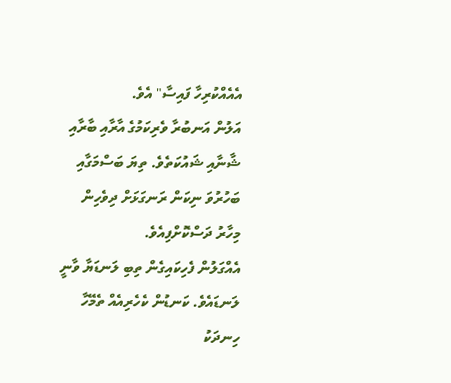އެއެއްކުރިހާ ފައިސާ" އެވެ.
އަލުން އަނބުރާ ވެރިކަމުގެ އާރާއި ބާރާއި ޝާނާއި ޝައުކަތެވެ. ތިޔަ ބަސްމަގާއި ބަހުރުވަ ނިކަން ރަނގަޅަށް ދިވެހިން މިހާރު ދަސްކޮށްފިއެވެ.
އެއްގަލުން ފެހިކައިގެން ތިބި ލަނޑަޔާ ވާނީ ލަނޑައެވެ. ކަނޑުން ކެހެރިއެއް ތެމޭހާ ހިނދަކު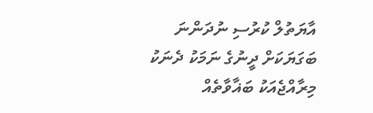އާޔަތުލް ކުރުސި ނުދަންނަ ބަގަޔަކަށް ދީނުގެ ނަމަކު ދެނަކު މިރާއްޖެއަކު ބަޣާވާތެއް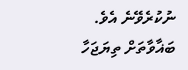ނުކުރެވޭނެ އެވެ.
ބަޣާވާތަށް ތިޔަޖަހާ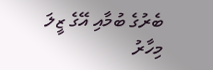ބެރުގެ ބުމާއި އޭގެ ޒީލަ މިހާރު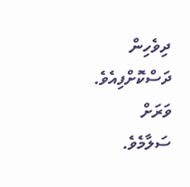ދިވެހިން ދަސްކޮށްފިއެވެ. ވަރަށް ސަލާމެވެ.